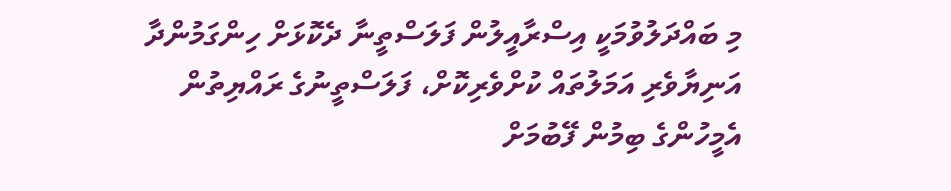މި ބައްދަލުވުމަކީ އިސްރާއީލުން ފަލަސްތީނާ ދެކޮޅަށް ހިންގަމުންދާ އަނިޔާވެރި އަމަލުތައް ކުށްވެރިކޮށް، ފަލަސްތީނުގެ ރައްޔިތުން އެމީހުންގެ ބިމުން ފޭބުމަށް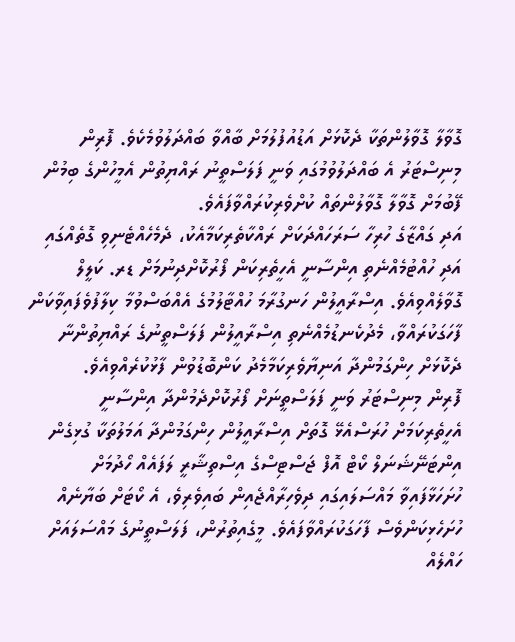ގޮވާލާ ގޮވާލުންތަކާ ދެކޮޅަށް އަޑުއުފުލުމަށް ބާއްވާ ބައްދަލުވުމެކެވެ. ފޮރިން މިނިސްޓަރު އެ ބައްދަލުވުމުގައި ވަނީ ފަލަސްތީނު ރައްޔިތުން އެމީހުންގެ ބިމުން ފޭބުމަށް ގޮވާލާ ގޮވާލުންތައް ކުށްވެރިކުރައްވާފައެވެ.
އަދި ގައްޒާގެ ހުރިހާ ސަރަހައްދަކަށް ރައްކާތެރިކަމާއެކު، ދެމެހެއްޓެނިވި ގޮތެއްގައި އަދި ހުއްޓުމެއްނެތި އިންސާނީ އެހީތެރިކަން ފޯރުކޮށްދިނުމަށް ޑރ. ކަލީލް ގޮވާލެއްވިއެވެ. އިސްރާއީލުން ހަނގުރާމަ ހުއްޓާލުމުގެ އެއްބަސްވުމާ ކިލާފުވެފައިވާކަން ފާހަގަކުރައްވާ، މެދުކެނޑުމެއްނެތި އިސްރާއީލުން ފަލަސްތީނުގެ ރައްޔިތުންނާ ދެކޮޅަށް ހިންގަމުންދާ އަނިޔާވެރިކަމާމެދު ކަންބޮޑުވުން ފާޅުކުރެއްވިއެވެ.
ފޮރިން މިނިސްޓަރު ވަނީ ފަލަސްތީނަށް ފޯރުކޮށްދެމުންދާ އިންސާނީ އެހީތެރިކަމަށް ހުރަސްއެޅޭ ގޮތަށް އިސްރާއީލުން ހިންގަމުންދާ އަމަލުތަކާ ގުޅިގެން އިންޓަނޭޝަނަލް ކޯޓް އޮފް ޖަސްޓިސްގެ އިސްތިޝާރީ ލަފައެއް ހޯދުމަށް ހުށަހަޅާފައިވާ މައްސަލައިގައި ދިވެހިރާއްޖެއިން ބައިވެރިވެ، އެ ކޯޓަށް ބަޔާނެއް ހުށަހެޅިކަންވެސް ފާހަގަކުރައްވާފައެވެ. މީގެއިތުރުން، ފަލަސްތީނުގެ މައްސަލައަށް ހައްލެއް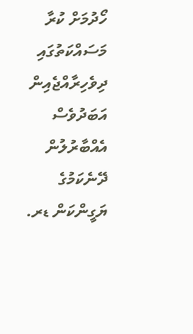ހޯދުމަށް ކުރާ މަސައްކަތުގައި ދިވެހިރާއްޖެއިން އަބަދުވެސް އެއްބާރުލުން ދޭނެކަމުގެ ޔަގީންކަން ޑރ.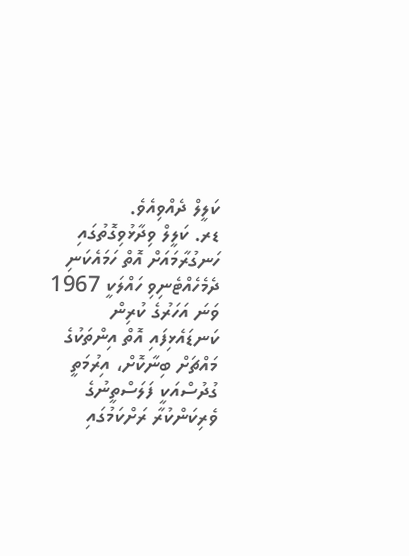ކަލީލް ދެއްވިއެވެ.
ޑރ. ކަލީލް ވިދާޅުވިގޮތުގައި ހަނގުރާމައަށް އޮތް ހަމައެކަނި ދެމެހެއްޓެނިވި ހައްލަކީ 1967 ވަނަ އަހަރުގެ ކުރިން ކަނޑައެޅިފައި އޮތް އިންތަކުގެ މައްޗަށް ބިނާކޮށް، އިރުމަތީ ގުދުސްއަކީ ފަލަސްތީނުގެ ވެރިކަންކުރާ ރަށްކަމުގައި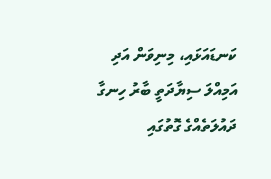ކަނޑައަޅައި، މިނިވަން އަދި އަމިއްލަ ސިޔާދަތީ ބާރު ހިނގާ ދައުލަތެއްގެ ގޮތުގައި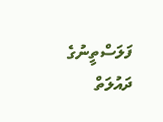ފަލަސްތީނުގެ ދައުލަތް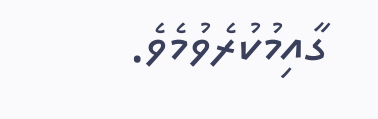ގާއިމުކުރެވުމެވެ.